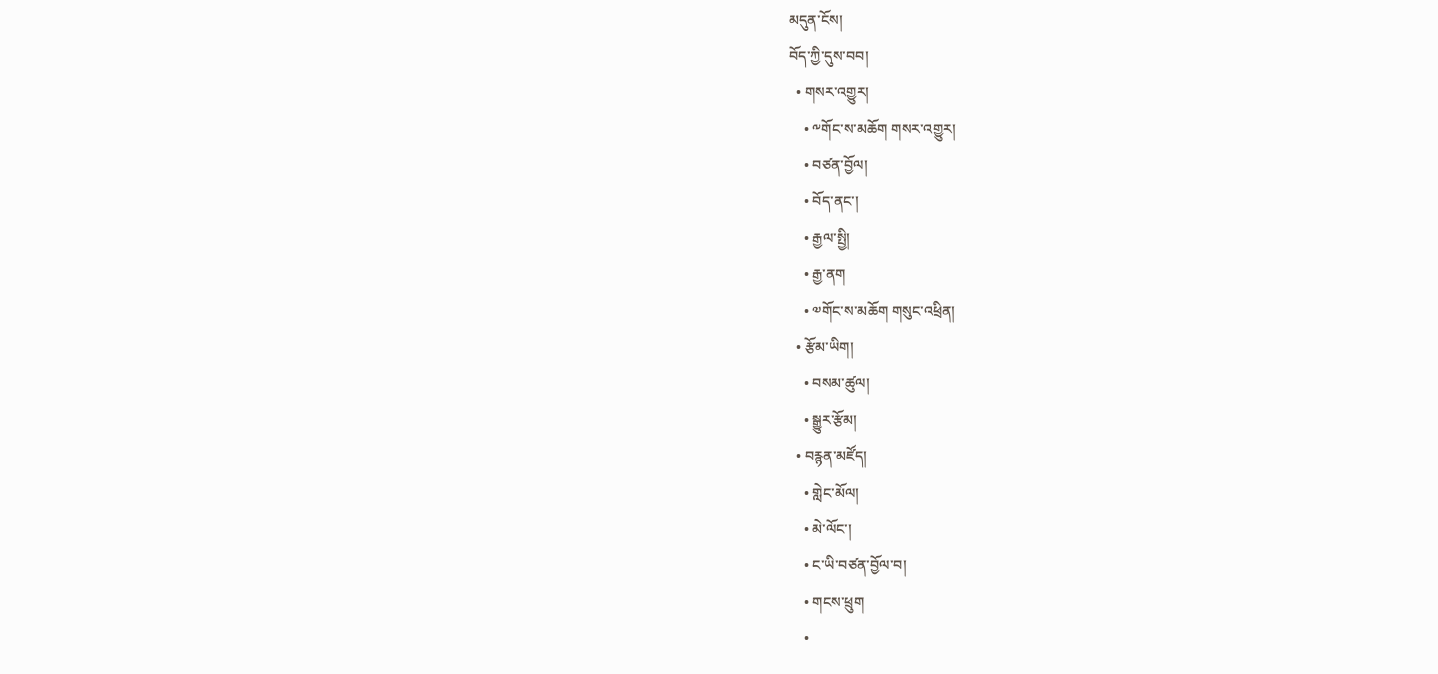མདུན་ངོས།
བོད་ཀྱི་དུས་བབ།
  • གསར་འགྱུར།
    • ༸གོང་ས་མཆོག གསར་འགྱུར།
    • བཙན་བྱོལ།
    • བོད་ནང་།
    • རྒྱལ་སྤྱི།
    • རྒྱ་ནག
    • ༧གོང་ས་མཆོག གསུང་འཕྲིན།
  • རྩོམ་ཡིག།
    • བསམ་ཚུལ།
    • སྒྱུར་རྩོམ།
  • བརྙན་མཛོད།
    • གླེང་མོལ།
    • མེ་ལོང་།
    • ང་ཡི་བཙན་བྱོལ་བ།
    • གངས་ཕྲུག
    •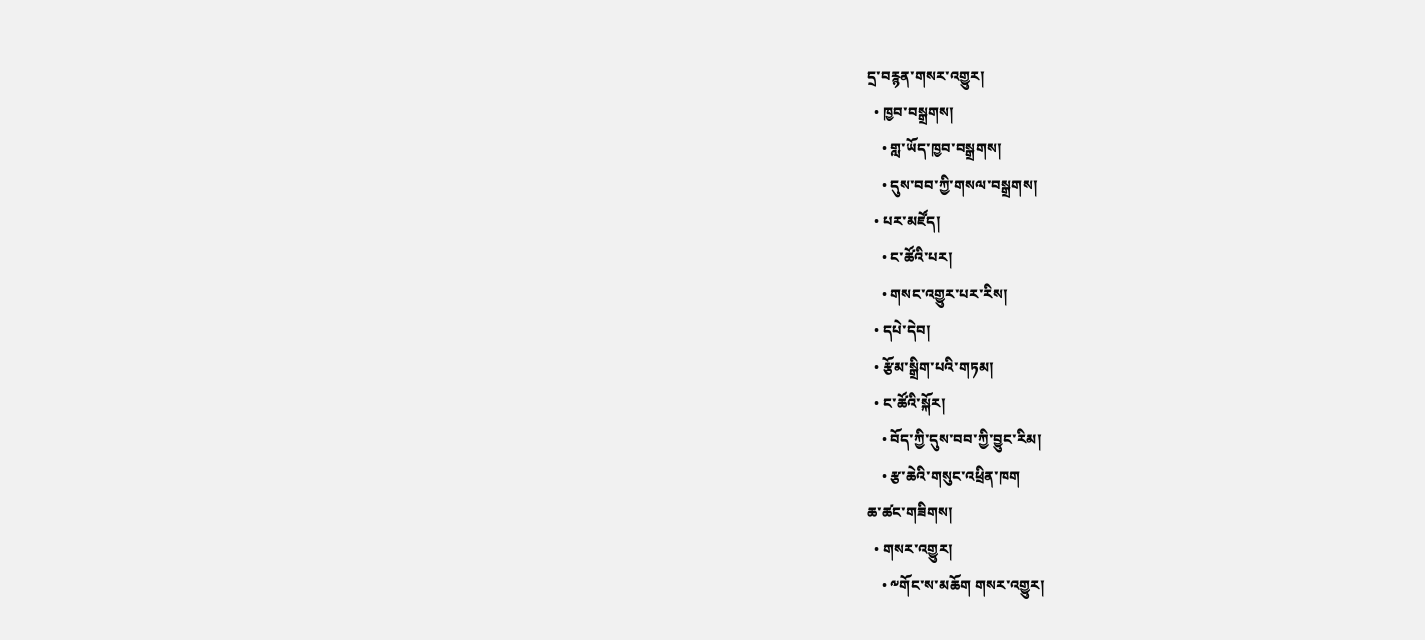དྲ་བརྙན་གསར་འགྱུར།
  • ཁྱབ་བསྒྲགས།
    • གླ་ཡོད་ཁྱབ་བསྒྲགས།
    • དུས་བབ་ཀྱི་གསལ་བསྒྲགས།
  • པར་མཛོད།
    • ང་ཚོའི་པར།
    • གསང་འགྱུར་པར་རིས།
  • དཔེ་དེབ།
  • རྩོམ་སྒྲིག་པའི་གཏམ།
  • ང་ཚོའི་སྐོར།
    • བོད་ཀྱི་དུས་བབ་ཀྱི་བྱུང་རིམ།
    • རྩ་ཆེའི་གསུང་འཕྲིན་ཁག
ཆ་ཚང་གཟིགས།
  • གསར་འགྱུར།
    • ༸གོང་ས་མཆོག གསར་འགྱུར།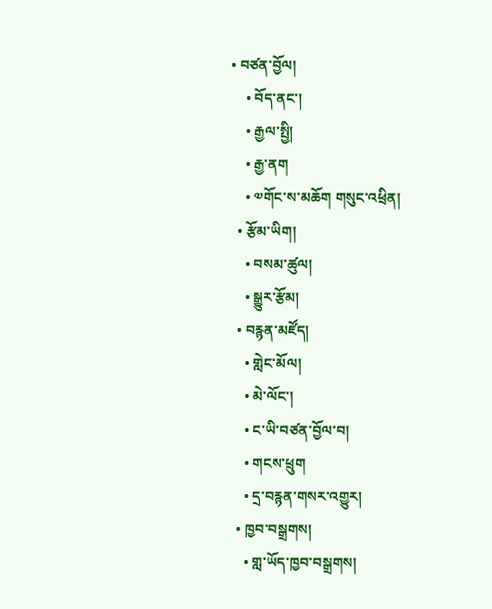• བཙན་བྱོལ།
    • བོད་ནང་།
    • རྒྱལ་སྤྱི།
    • རྒྱ་ནག
    • ༧གོང་ས་མཆོག གསུང་འཕྲིན།
  • རྩོམ་ཡིག།
    • བསམ་ཚུལ།
    • སྒྱུར་རྩོམ།
  • བརྙན་མཛོད།
    • གླེང་མོལ།
    • མེ་ལོང་།
    • ང་ཡི་བཙན་བྱོལ་བ།
    • གངས་ཕྲུག
    • དྲ་བརྙན་གསར་འགྱུར།
  • ཁྱབ་བསྒྲགས།
    • གླ་ཡོད་ཁྱབ་བསྒྲགས།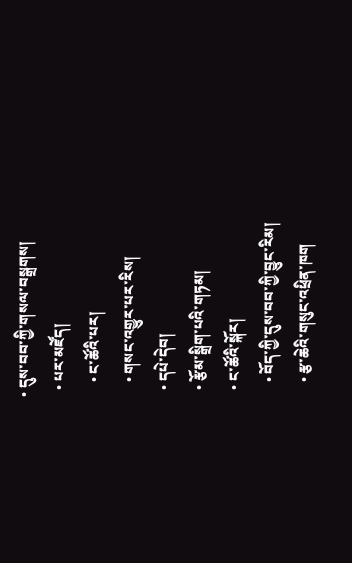• དུས་བབ་ཀྱི་གསལ་བསྒྲགས།
  • པར་མཛོད།
    • ང་ཚོའི་པར།
    • གསང་འགྱུར་པར་རིས།
  • དཔེ་དེབ།
  • རྩོམ་སྒྲིག་པའི་གཏམ།
  • ང་ཚོའི་སྐོར།
    • བོད་ཀྱི་དུས་བབ་ཀྱི་བྱུང་རིམ།
    • རྩ་ཆེའི་གསུང་འཕྲིན་ཁག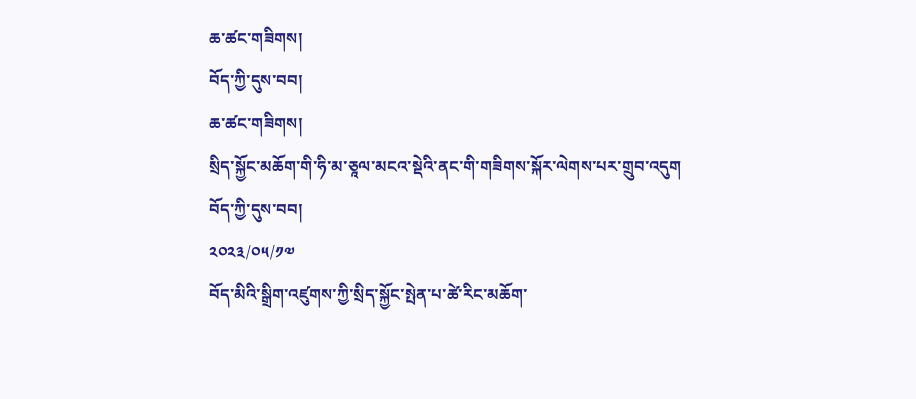ཆ་ཚང་གཟིགས།
བོད་ཀྱི་དུས་བབ།
ཆ་ཚང་གཟིགས།
སྲིད་སྐྱོང་མཆོག་གི་ཧི་མ་ཅཱལ་མངའ་སྡེའི་ནང་གི་གཟིགས་སྐོར་ལེགས་པར་གྲུབ་འདུག
བོད་ཀྱི་དུས་བབ།
༢༠༢༣/༠༥/༡༧
བོད་མིའི་སྒྲིག་འཛུགས་ཀྱི་སྲིད་སྐྱོང་སྤེན་པ་ཚེ་རིང་མཆོག་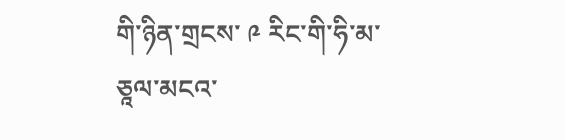གི་ཉིན་གྲངས་ ༩ རིང་གི་ཧི་མ་ཅཱལ་མངའ་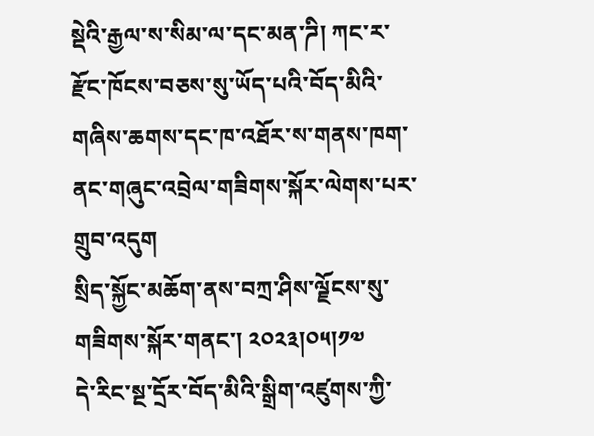སྡེའི་རྒྱལ་ས་སིམ་ལ་དང་མན་ཌི། ཀང་ར་རྫོང་ཁོངས་བཅས་སུ་ཡོད་པའི་བོད་མིའི་གཞིས་ཆགས་དང་ཁ་འཐོར་ས་གནས་ཁག་ནང་གཞུང་འབྲེལ་གཟིགས་སྐོར་ལེགས་པར་གྲུབ་འདུག
སྲིད་སྐྱོང་མཆོག་ནས་བཀྲ་ཤིས་ལྗོངས་སུ་གཟིགས་སྐོར་གནང་། ༢༠༢༣།༠༥།༡༧
དེ་རིང་སྔ་དྲོར་བོད་མིའི་སྒྲིག་འཛུགས་ཀྱི་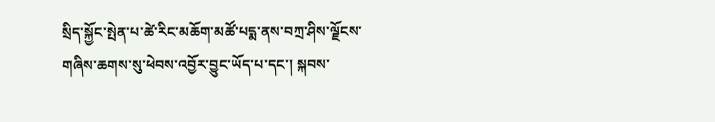སྲིད་སྐྱོང་སྤེན་པ་ཚེ་རིང་མཆོག་མཚོ་པདྨ་ནས་བཀྲ་ཤིས་ལྗོངས་གཞིས་ཆགས་སུ་ཕེབས་འབྱོར་བྱུང་ཡོད་པ་དང་། སྐབས་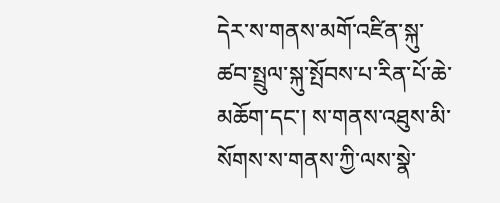དེར་ས་གནས་མགོ་འཛིན་སྐུ་ཚབ་སྤྲུལ་སྐུ་སྤོབས་པ་རིན་པོ་ཆེ་མཆོག་དང་། ས་གནས་འཐུས་མི་སོགས་ས་གནས་ཀྱི་ལས་སྣེ་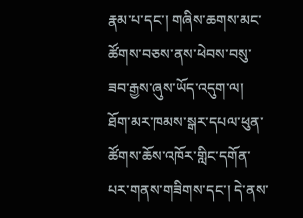རྣམ་པ་དང་། གཞིས་ཆགས་མང་ཚོགས་བཅས་ནས་ཕེབས་བསུ་ཟབ་རྒྱས་ཞུས་ཡོད་འདུག་ལ། ཐོག་མར་ཁམས་སྒར་དཔལ་ཕུན་ཚོགས་ཆོས་འཁོར་གླིང་དགོན་པར་གནས་གཟིགས་དང་། དེ་ནས་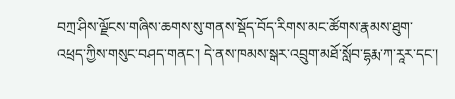བཀྲ་ཤིས་ལྗོངས་གཞིས་ཆགས་སུ་གནས་སྡོད་བོད་རིགས་མང་ཚོགས་རྣམས་ཐུག་འཕྲད་ཀྱིས་གསུང་བཤད་གནང་། དེ་ནས་ཁམས་སྒར་འབྲུག་མཐོ་སློབ་དྷརྨ་ཀ་རཱར་དང་།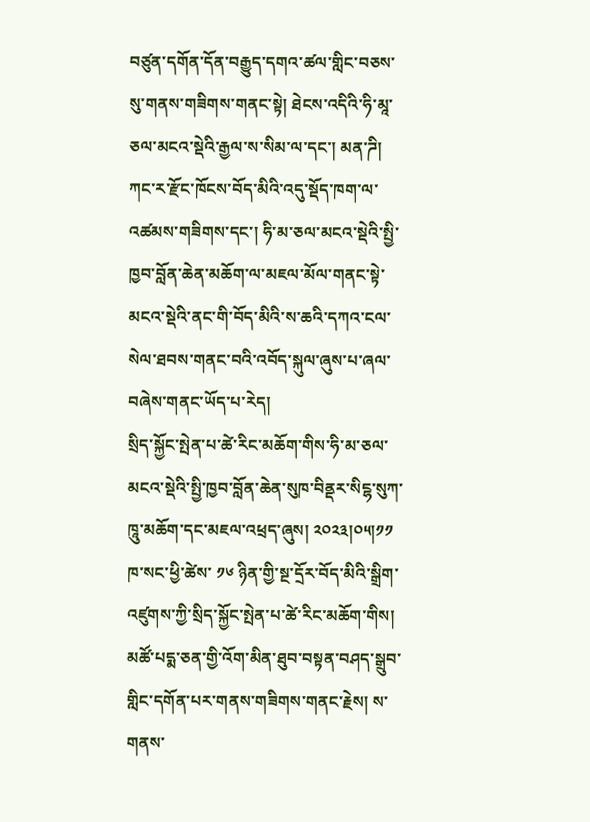བཙུན་དགོན་དོན་བརྒྱུད་དགའ་ཚལ་གླིང་བཅས་སུ་གནས་གཟིགས་གནང་སྟེ། ཐེངས་འདིའི་ཧི་མཱ་ཅལ་མངའ་སྡེའི་རྒྱལ་ས་སིམ་ལ་དང་། མན་ཌི། ཀང་ར་རྫོང་ཁོངས་བོད་མིའི་འདུ་སྡོད་ཁག་ལ་འཚམས་གཟིགས་དང་། ཧི་མ་ཅལ་མངའ་སྡེའི་སྤྱི་ཁྱབ་བློན་ཆེན་མཆོག་ལ་མཇལ་མོལ་གནང་སྟེ་མངའ་སྡེའི་ནང་གི་བོད་མིའི་ས་ཆའི་དཀའ་ངལ་སེལ་ཐབས་གནང་བའི་འབོད་སྐུལ་ཞུས་པ་ཞལ་བཞེས་གནང་ཡོད་པ་རེད།
སྲིད་སྐྱོང་སྤེན་པ་ཚེ་རིང་མཆོག་གིས་ཧི་མ་ཅལ་མངའ་སྡེའི་སྤྱི་ཁྱབ་བློན་ཆེན་སུཁ་བིནྡར་སིངྷ་སུཀ་ཁཱུ་མཆོག་དང་མཇལ་འཕྲད་ཞུས། ༢༠༢༣།༠༥།༡༡
ཁ་སང་ཕྱི་ཚེས་ ༡༦ ཉིན་གྱི་སྔ་དྲོར་བོད་མིའི་སྒྲིག་འཛུགས་ཀྱི་སྲིད་སྐྱོང་སྤེན་པ་ཚེ་རིང་མཆོག་གིས། མཚོ་པདྨ་ཅན་གྱི་འོག་མིན་ཐུབ་བསྟན་བཤད་སྒྲུབ་གླིང་དགོན་པར་གནས་གཟིགས་གནང་རྗེས། ས་གནས་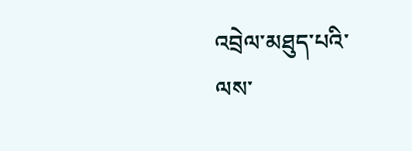འབྲེལ་མཐུད་པའི་ལས་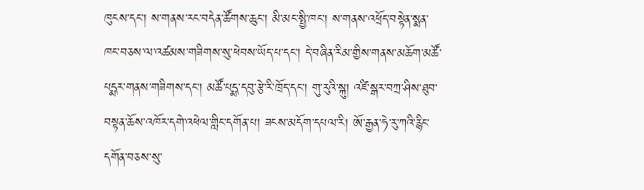ཁུངས་དང་། ས་གནས་རང་བདེན་ཚོགས་ཆུང་། མི་མང་སྤྱི་ཁང་། ས་གནས་འཕྲོད་བསྟེན་སྨན་ཁང་བཅས་ལ་འཚམས་གཟིགས་སུ་ཕེབས་ཡོད་པ་དང་། དེ་བཞིན་རིམ་གྱིས་གནས་མཆོག་མཚོ་པདྨར་གནས་གཟིགས་དང་། མཚོ་པདྨ་དབུ་རྩེ་རི་ཁྲོད་དང་། གུ་རུའི་སྐུ། འཛི་སྒར་བཀྲ་ཤིས་ཐུབ་བསྟན་ཆོས་འཁོར་དགེ་འཕེལ་གླིང་དགོན་པ། ཟངས་མདོག་དཔལ་རི། ཨོ་རྒྱན་ཧེ་རུ་ཀའི་རྙིང་དགོན་བཅས་སུ་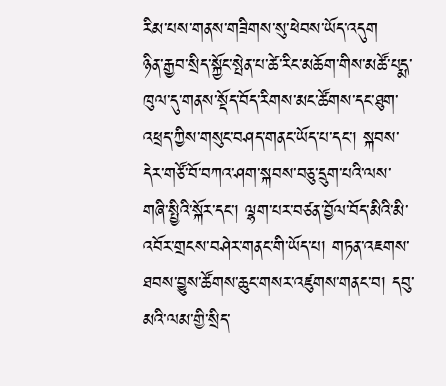རིམ་པས་གནས་གཟིགས་སུ་ཕེབས་ཡོད་འདུག
ཉིན་རྒྱབ་སྲིད་སྐྱོང་སྤེན་པ་ཚེ་རིང་མཆོག་གིས་མཚོ་པདྨ་ཁུལ་དུ་གནས་སྡོད་བོད་རིགས་མང་ཚོགས་དང་ཐུག་འཕྲད་ཀྱིས་གསུང་བཤད་གནང་ཡོད་པ་དང་། སྐབས་དེར་གཙོ་བོ་བཀའ་ཤག་སྐབས་བཅུ་དྲུག་པའི་ལས་གཞི་སྤྱིའི་སྐོར་དང་། ལྷག་པར་བཙན་བྱོལ་བོད་མིའི་མི་འབོར་གྲངས་བཤེར་གནང་གི་ཡོད་པ། གཏན་འཇགས་ཐབས་བྱུས་ཚོགས་ཆུང་གསར་འཛུགས་གནང་བ། དབུ་མའི་ལམ་གྱི་སྲིད་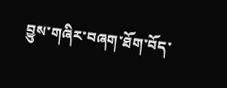བྱུས་གཞིར་བཞག་ཐོག་བོད་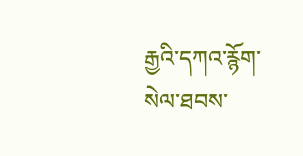རྒྱའི་དཀའ་རྙོག་སེལ་ཐབས་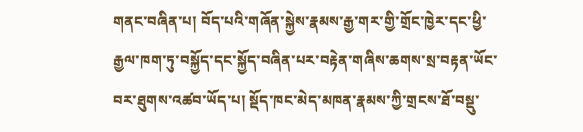གནང་བཞིན་པ། བོད་པའི་གཞོན་སྐྱེས་རྣམས་རྒྱ་གར་གྱི་གྲོང་ཁྱེར་དང་ཕྱི་རྒྱལ་ཁག་ཏུ་བསྐྱོད་དང་སྐྱོད་བཞིན་པར་བརྟེན་གཞིས་ཆགས་སྲ་བརྟན་ཡོང་བར་ཐུགས་འཚབ་ཡོད་པ། སྡོད་ཁང་མེད་མཁན་རྣམས་ཀྱི་གྲངས་ཐོ་བསྡུ་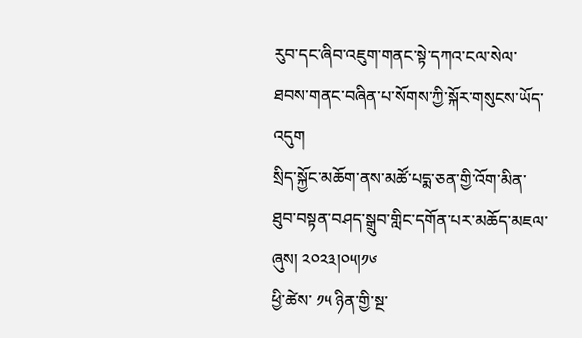རུབ་དང་ཞིབ་འཇུག་གནང་སྟེ་དཀའ་ངལ་སེལ་ཐབས་གནང་བཞིན་པ་སོགས་ཀྱི་སྐོར་གསུངས་ཡོད་འདུག
སྲིད་སྐྱོང་མཆོག་ནས་མཚོ་པདྨ་ཅན་གྱི་འོག་མིན་ཐུབ་བསྟན་བཤད་སྒྲུབ་གླིང་དགོན་པར་མཆོད་མཇལ་ཞུས། ༢༠༢༣།༠༥།༡༦
ཕྱི་ཚེས་ ༡༥ ཉིན་གྱི་སྔ་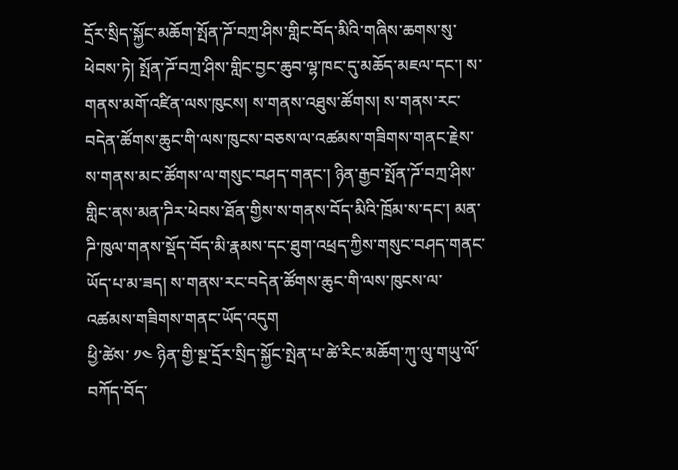དྲོར་སྲིད་སྐྱོང་མཆོག་སྤོན་ཌོ་བཀྲ་ཤིས་གླིང་བོད་མིའི་གཞིས་ཆགས་སུ་ཕེབས་ཏེ། སྤོན་ཌོ་བཀྲ་ཤིས་གླིང་བྱང་ཆུབ་ལྷ་ཁང་དུ་མཆོད་མཇལ་དང་། ས་གནས་མགོ་འཛིན་ལས་ཁུངས། ས་གནས་འཐུས་ཚོགས། ས་གནས་རང་བདེན་ཚོགས་ཆུང་གི་ལས་ཁུངས་བཅས་ལ་འཚམས་གཟིགས་གནང་རྗེས་ས་གནས་མང་ཚོགས་ལ་གསུང་བཤད་གནང་། ཉིན་རྒྱབ་སྤོན་ཌོ་བཀྲ་ཤིས་གླིང་ནས་མན་ཌིར་ཕེབས་ཐོན་གྱིས་ས་གནས་བོད་མིའི་ཁྲོམ་ས་དང་། མན་ཌི་ཁུལ་གནས་སྡོད་བོད་མི་རྣམས་དང་ཐུག་འཕྲད་ཀྱིས་གསུང་བཤད་གནང་ཡོད་པ་མ་ཟད། ས་གནས་རང་བདེན་ཚོགས་ཆུང་གི་ལས་ཁུངས་ལ་འཚམས་གཟིགས་གནང་ཡོད་འདུག
ཕྱི་ཚེས་ ༡༤ ཉིན་གྱི་སྔ་དྲོར་སྲིད་སྐྱོང་སྤེན་པ་ཚེ་རིང་མཆོག་ཀུ་ལུ་གཡུ་ལོ་བཀོད་བོད་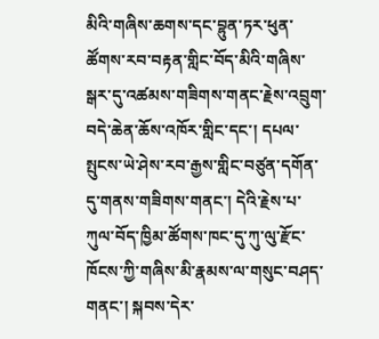མིའི་གཞིས་ཆགས་དང་བྷུན་ཏར་ཕུན་ཚོགས་རབ་བརྟན་གླིང་བོད་མིའི་གཞིས་སྒར་དུ་འཚམས་གཟིགས་གནང་རྗེས་འབྲུག་བདེ་ཆེན་ཆོས་འཁོར་གླིང་དང་། དཔལ་སྤུངས་ཡེ་ཤེས་རབ་རྒྱས་གླིང་བཙུན་དགོན་དུ་གནས་གཟིགས་གནང་། དེའི་རྗེས་པ་ཀུལ་བོད་ཁྱིམ་ཚོགས་ཁང་དུ་ཀུ་ལུ་རྫོང་ཁོངས་ཀྱི་གཞིས་མི་རྣམས་ལ་གསུང་བཤད་གནང་། སྐབས་དེར་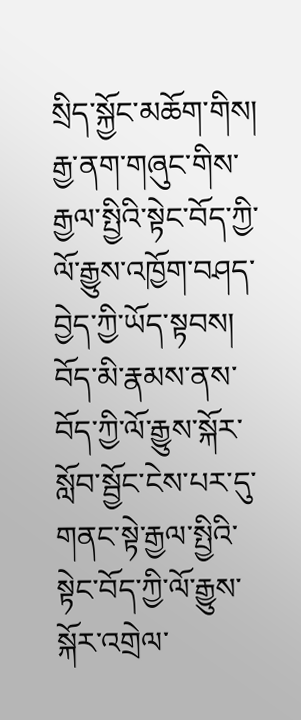སྲིད་སྐྱོང་མཆོག་གིས། རྒྱ་ནག་གཞུང་གིས་རྒྱལ་སྤྱིའི་སྟེང་བོད་ཀྱི་ལོ་རྒྱུས་འཁྱོག་བཤད་བྱེད་ཀྱི་ཡོད་སྟབས། བོད་མི་རྣམས་ནས་བོད་ཀྱི་ལོ་རྒྱུས་སྐོར་སློབ་སྦྱོང་ངེས་པར་དུ་གནང་སྟེ་རྒྱལ་སྤྱིའི་སྟེང་བོད་ཀྱི་ལོ་རྒྱུས་སྐོར་འགྲེལ་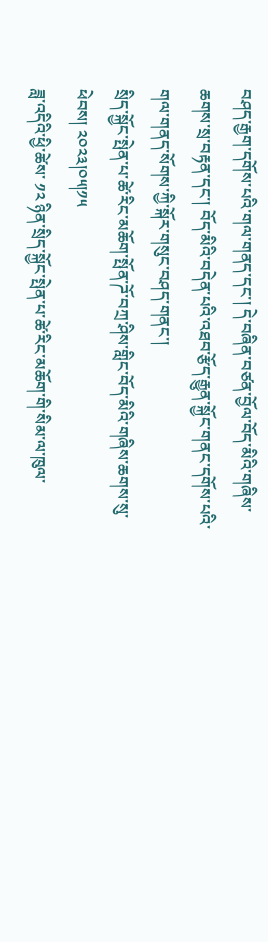བཤད་རྒྱག་དགོས་པའི་གལ་གནད་དང་། དེ་བཞིན་བཙན་བྱོལ་བོད་མིའི་གཞིས་ཆགས་སྲ་བརྟན་དང་། བོད་མིའི་བདེན་པའི་འཐབ་རྩོད་རྒྱུན་སྐྱོང་གནང་དགོས་པའི་གལ་གནད་སོགས་ཀྱི་སྐོར་གསུང་བཤད་གནང་།
སྲིད་སྐྱོང་སྤེན་པ་ཚེ་རིང་མཆོག་སྤོན་ཌོ་བཀྲ་ཤིས་གླིང་བོད་མིའི་གཞིས་ཆགས་སུ་ཕེབས། ༢༠༢༣།༠༥།༡༥
ཟླ་འདིའི་ཕྱི་ཚེས་ ༡༢ ཉིན་སྲིད་སྐྱོང་སྤེན་པ་ཚེ་རིང་མཆོག་གི་སིམ་ལ་ཁུལ་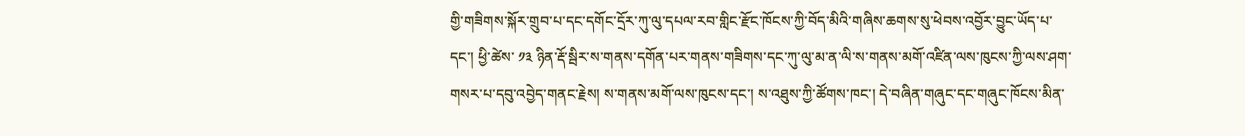གྱི་གཟིགས་སྐོར་གྲུབ་པ་དང་དགོང་དྲོར་ཀུ་ལུ་དཔལ་རབ་གླིང་རྫོང་ཁོངས་ཀྱི་བོད་མིའི་གཞིས་ཆགས་སུ་ཕེབས་འབྱོར་བྱུང་ཡོད་པ་དང་། ཕྱི་ཚེས་ ༡༣ ཉིན་རྡོ་སྦིར་ས་གནས་དགོན་པར་གནས་གཟིགས་དང་ཀུ་ལུ་མ་ན་ལི་ས་གནས་མགོ་འཛིན་ལས་ཁུངས་ཀྱི་ལས་ཤག་གསར་པ་དབུ་འབྱེད་གནང་རྗེས། ས་གནས་མགོ་ལས་ཁུངས་དང་། ས་འཐུས་ཀྱི་ཚོགས་ཁང་། དེ་བཞིན་གཞུང་དང་གཞུང་ཁོངས་མིན་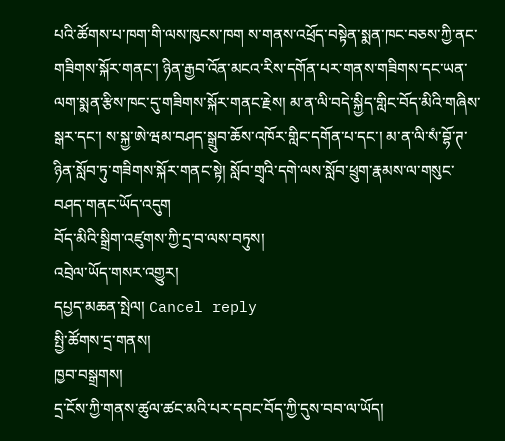པའི་ཚོགས་པ་ཁག་གི་ལས་ཁུངས་ཁག ས་གནས་འཕྲོད་བསྟེན་སྨན་ཁང་བཅས་ཀྱི་ནང་གཟིགས་སྐོར་གནང་། ཉིན་རྒྱབ་འོན་མངའ་རིས་དགོན་པར་གནས་གཟིགས་དང་ཡན་ལག་སྨན་རྩིས་ཁང་དུ་གཟིགས་སྐོར་གནང་རྗེས། མ་ན་ལི་བདེ་སྐྱིད་གླིང་བོད་མིའི་གཞིས་སྒར་དང་། ས་སྐྱ་ཨེ་ཝམ་བཤད་སྒྲུབ་ཆོས་འཁོར་གླིང་དགོན་པ་དང་། མ་ན་ལི་སཾ་བྷོ་ཊ་ཉིན་སློབ་ཏུ་གཟིགས་སྐོར་གནང་སྟེ། སློབ་གྲྭའི་དགེ་ལས་སློབ་ཕྲུག་རྣམས་ལ་གསུང་བཤད་གནང་ཡོད་འདུག
བོད་མིའི་སྒྲིག་འཛུགས་ཀྱི་དྲ་བ་ལས་བཏུས།
འབྲེལ་ཡོད་གསར་འགྱུར།
དཔྱད་མཆན་སྤེལ། Cancel reply
སྤྱི་ཚོགས་དྲ་གནས།
ཁྱབ་བསྒྲགས།
དྲ་ངོས་ཀྱི་གནས་ཚུལ་ཚང་མའི་པར་དབང་བོད་ཀྱི་དུས་བབ་ལ་ཡོད།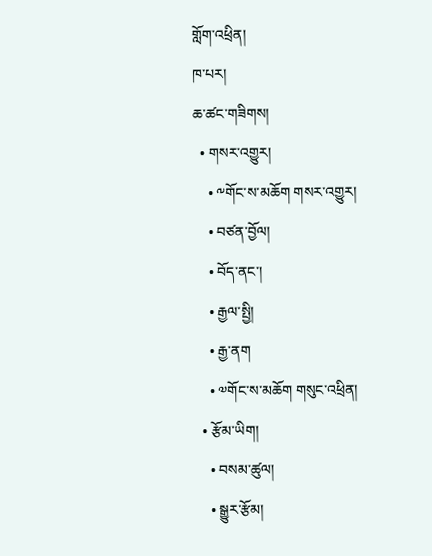གློག་འཕྲིན།
ཁ་པར།
ཆ་ཚང་གཟིགས།
  • གསར་འགྱུར།
    • ༸གོང་ས་མཆོག གསར་འགྱུར།
    • བཙན་བྱོལ།
    • བོད་ནང་།
    • རྒྱལ་སྤྱི།
    • རྒྱ་ནག
    • ༧གོང་ས་མཆོག གསུང་འཕྲིན།
  • རྩོམ་ཡིག།
    • བསམ་ཚུལ།
    • སྒྱུར་རྩོམ།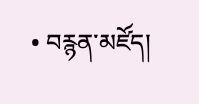• བརྙན་མཛོད།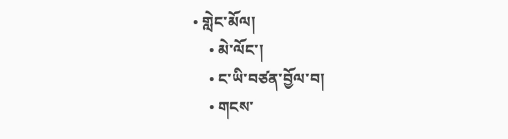• གླེང་མོལ།
    • མེ་ལོང་།
    • ང་ཡི་བཙན་བྱོལ་བ།
    • གངས་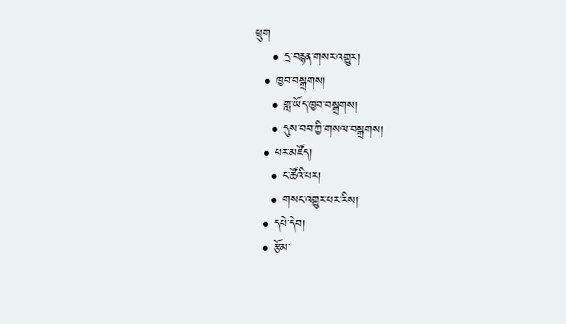ཕྲུག
    • དྲ་བརྙན་གསར་འགྱུར།
  • ཁྱབ་བསྒྲགས།
    • གླ་ཡོད་ཁྱབ་བསྒྲགས།
    • དུས་བབ་ཀྱི་གསལ་བསྒྲགས།
  • པར་མཛོད།
    • ང་ཚོའི་པར།
    • གསང་འགྱུར་པར་རིས།
  • དཔེ་དེབ།
  • རྩོམ་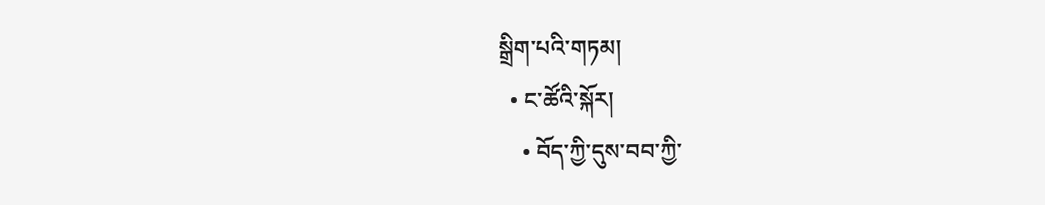སྒྲིག་པའི་གཏམ།
  • ང་ཚོའི་སྐོར།
    • བོད་ཀྱི་དུས་བབ་ཀྱི་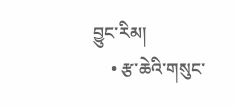བྱུང་རིམ།
    • རྩ་ཆེའི་གསུང་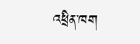འཕྲིན་ཁག